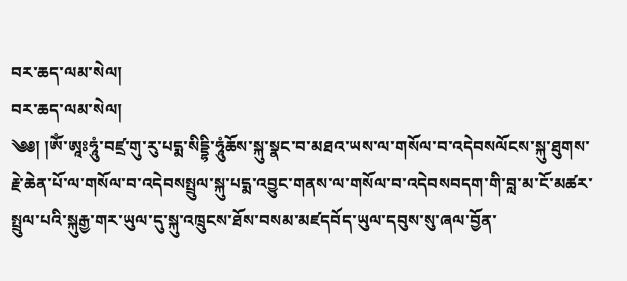བར་ཆད་ལམ་སེལ།
བར་ཆད་ལམ་སེལ།
༄༅། །ཨོཾ་ཨཱཿཧཱུཾ་བཛྲ་གུ་རུ་པདྨ་སིདྡྷི་ཧཱུཾཆོས་སྐུ་སྣང་བ་མཐའ་ཡས་ལ་གསོལ་བ་འདེབསལོངས་སྐུ་ཐུགས་
རྗེ་ཆེན་པོ་ལ་གསོལ་བ་འདེབསསྤྲུལ་སྐུ་པདྨ་འབྱུང་གནས་ལ་གསོལ་བ་འདེབསབདག་གི་བླ་མ་ངོ་མཚར་
སྤྲུལ་པའི་སྐུརྒྱ་གར་ཡུལ་དུ་སྐུ་འཁྲུངས་ཐོས་བསམ་མཛདབོད་ཡུལ་དབུས་སུ་ཞལ་བྱོན་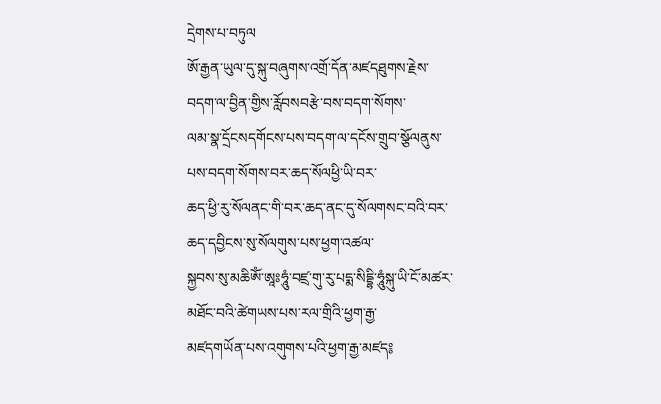དྲེགས་པ་བཏུལ
ཨོ་རྒྱན་ཡུལ་དུ་སྐུ་བཞུགས་འགྲོ་དོན་མཛདཐུགས་རྗེས་བདག་ལ་བྱིན་གྱིས་རློབསབརྩེ་བས་བདག་སོགས་
ལམ་སྣ་དྲོངསདགོངས་པས་བདག་ལ་དངོས་གྲུབ་སྩོལནུས་པས་བདག་སོགས་བར་ཆད་སོལཕྱི་ཡི་བར་
ཆད་ཕྱི་རུ་སོལནང་གི་བར་ཆད་ནང་དུ་སོལགསང་བའི་བར་ཆད་དབྱིངས་སུ་སོལགུས་པས་ཕྱག་འཚལ་
སྐྱབས་སུ་མཆིཨོཾ་ཨཱཿཧཱུཾ་བཛྲ་གུ་རུ་པདྨ་སིདྡྷི་ཧཱུཾསྐུ་ཡི་ངོ་མཚར་མཐོང་བའི་ཚེགཡས་པས་རལ་གྲིའི་ཕྱག་རྒྱ་
མཛདགཡོན་པས་འགུགས་པའི་ཕྱག་རྒྱ་མཛད༔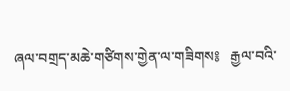ཞལ་བགྲད་མཆེ་གཙིགས་གྱེན་ལ་གཟིགས༔   རྒྱལ་བའི་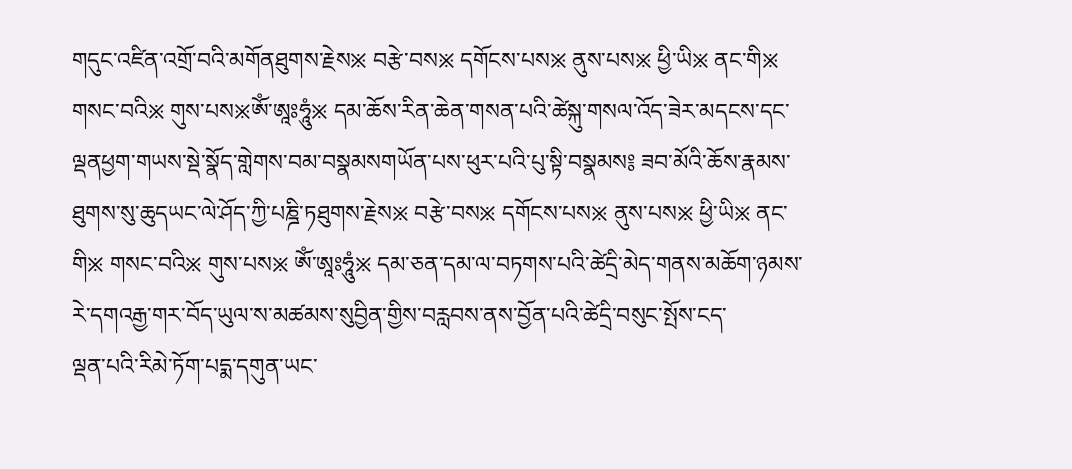གདུང་འཛིན་འགྲོ་བའི་མགོནཐུགས་རྗེས྿ བརྩེ་བས྿ དགོངས་པས྿ ནུས་པས྿ ཕྱི་ཡི྿ ནང་གི྿
གསང་བའི྿ གུས་པས྿ཨོཾ་ཨཱཿཧཱུཾ྿ དམ་ཆོས་རིན་ཆེན་གསན་པའི་ཚེསྐུ་གསལ་འོད་ཟེར་མདངས་དང་
ལྡནཕྱག་གཡས་སྡེ་སྣོད་གླེགས་བམ་བསྣམསགཡོན་པས་ཕུར་པའི་པུ་སྟི་བསྣམས༔ ཟབ་མོའི་ཆོས་རྣམས་
ཐུགས་སུ་ཆུདཡང་ལེ་ཤོད་ཀྱི་པཎྜི་ཏཐུགས་རྗེས྿ བརྩེ་བས྿ དགོངས་པས྿ ནུས་པས྿ ཕྱི་ཡི྿ ནང་
གི྿ གསང་བའི྿ གུས་པས྿ ཨོཾ་ཨཱཿཧཱུཾ྿ དམ་ཅན་དམ་ལ་བཏགས་པའི་ཚེདྲི་མེད་གནས་མཆོག་ཉམས་
རེ་དགའརྒྱ་གར་བོད་ཡུལ་ས་མཚམས་སུབྱིན་གྱིས་བརླབས་ནས་བྱོན་པའི་ཚེདྲི་བསུང་སྤོས་ངད་
ལྡན་པའི་རིམེ་ཏོག་པདྨ་དགུན་ཡང་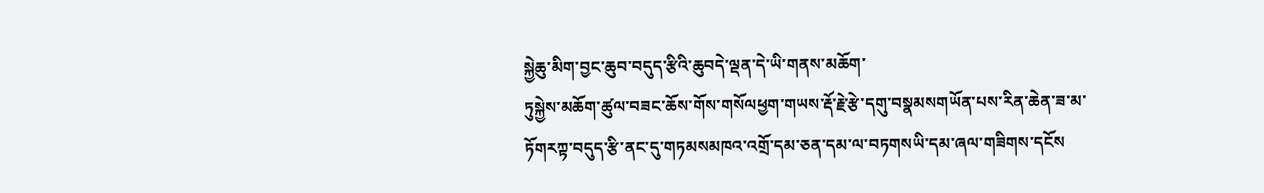སྐྱེཆུ་མིག་བྱང་ཆུབ་བདུད་རྩིའི་ཆུབདེ་ལྡན་དེ་ཡི་གནས་མཆོག་
ཏུསྐྱེས་མཆོག་ཚུལ་བཟང་ཆོས་གོས་གསོལཕྱག་གཡས་རྡོ་རྗེ་རྩེ་དགུ་བསྣམསགཡོན་པས་རིན་ཆེན་ཟ་མ་
ཏོགརཀྟ་བདུད་རྩི་ནང་དུ་གཏམསམཁའ་འགྲོ་དམ་ཅན་དམ་ལ་བཏགསཡི་དམ་ཞལ་གཟིགས་དངོས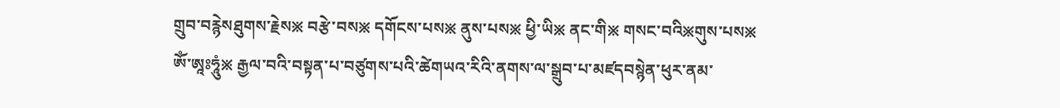གྲུབ་བརྙེསཐུགས་རྗེས྿ བརྩེ་བས྿ དགོངས་པས྿ ནུས་པས྿ ཕྱི་ཡི྿ ནང་གི྿ གསང་བའི྿གུས་པས྿
ཨོཾ་ཨཱཿཧཱུཾ྿ རྒྱལ་བའི་བསྟན་པ་བཙུགས་པའི་ཚེགཡའ་རིའི་ནགས་ལ་སྒྲུབ་པ་མཛདབསྙེན་ཕུར་ནམ་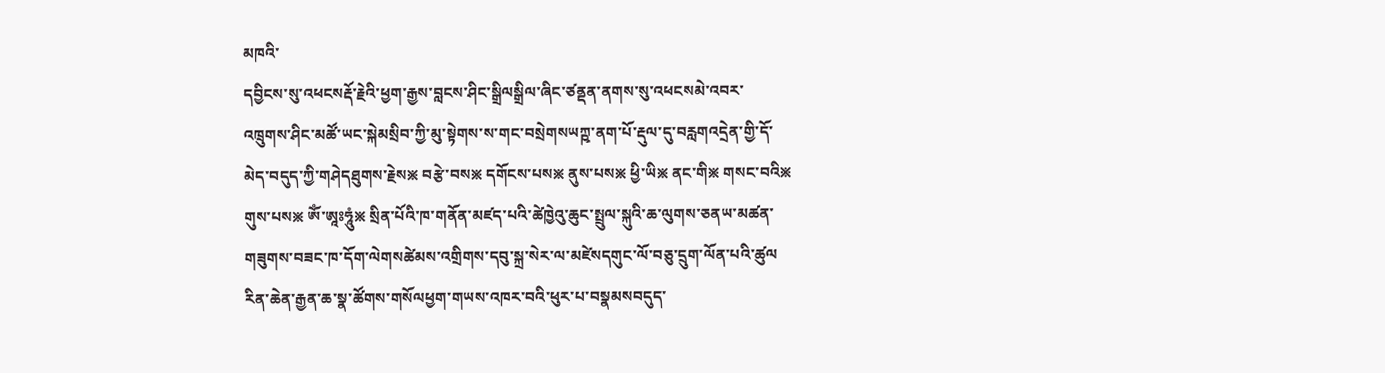མཁའི་
དབྱིངས་སུ་འཕངསརྡོ་རྗེའི་ཕྱག་རྒྱས་བླངས་ཤིང་སྒྲིལསྒྲིལ་ཞིང་ཙནྡན་ནགས་སུ་འཕངསམེ་འབར་
འཁྲུགས་ཤིང་མཚོ་ཡང་སྐེམསྲིབ་ཀྱི་མུ་སྟེགས་ས་གང་བསྲེགསཡཀྵ་ནག་པོ་རྡུལ་དུ་བརླགའདྲེན་གྱི་དོ་
མེད་བདུད་ཀྱི་གཤེདཐུགས་རྗེས྿ བརྩེ་བས྿ དགོངས་པས྿ ནུས་པས྿ ཕྱི་ཡི྿ ནང་གི྿ གསང་བའི྿
གུས་པས྿ ཨོཾ་ཨཱཿཧཱུཾ྿ སྲིན་པོའི་ཁ་གནོན་མཛད་པའི་ཚེཁྱེའུ་ཆུང་སྤྲུལ་སྐུའི་ཆ་ལུགས་ཅནཡ་མཚན་
གཟུགས་བཟང་ཁ་དོག་ལེགསཚེམས་འགྲིགས་དབུ་སྐྲ་སེར་ལ་མཛེསདགུང་ལོ་བཅུ་དྲུག་ལོན་པའི་ཚུལ
རིན་ཆེན་རྒྱན་ཆ་སྣ་ཚོགས་གསོལཕྱག་གཡས་འཁར་བའི་ཕུར་པ་བསྣམསབདུད་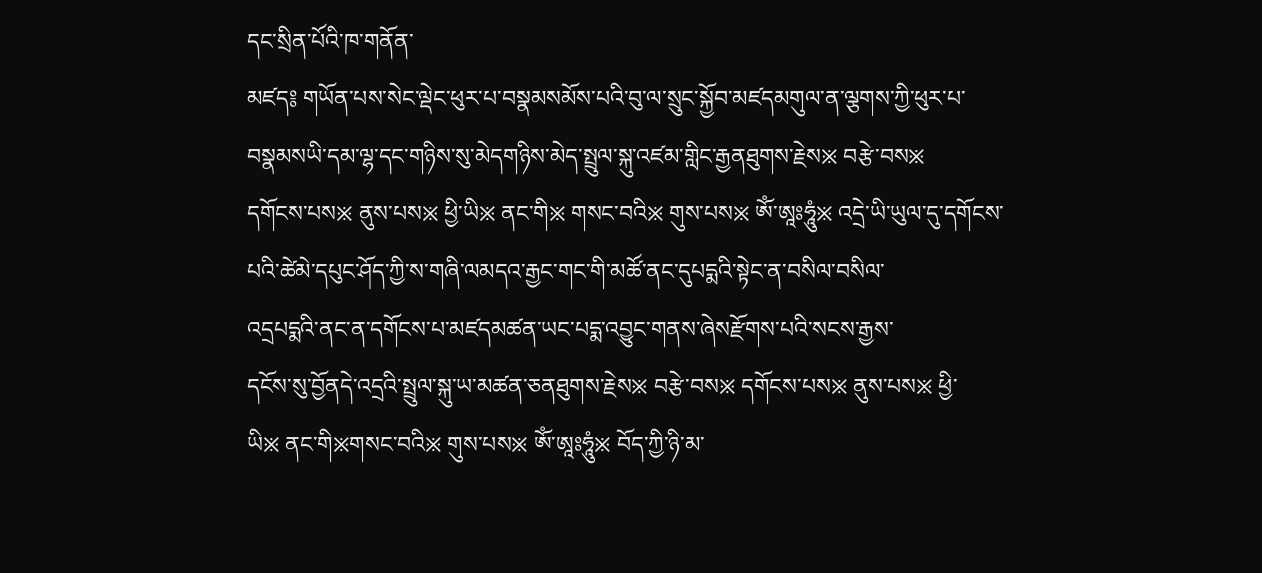དང་སྲིན་པོའི་ཁ་གནོན་
མཛད༔ གཡོན་པས་སེང་ལྡེང་ཕུར་པ་བསྣམསམོས་པའི་བུ་ལ་སྲུང་སྐྱོབ་མཛདམགུལ་ན་ལྕགས་ཀྱི་ཕུར་པ་
བསྣམསཡི་དམ་ལྷ་དང་གཉིས་སུ་མེདགཉིས་མེད་སྤྲུལ་སྐུ་འཛམ་གླིང་རྒྱནཐུགས་རྗེས྿ བརྩེ་བས྿
དགོངས་པས྿ ནུས་པས྿ ཕྱི་ཡི྿ ནང་གི྿ གསང་བའི྿ གུས་པས྿ ཨོཾ་ཨཱཿཧཱུཾ྿ འདྲེ་ཡི་ཡུལ་དུ་དགོངས་
པའི་ཚེམེ་དཔུང་ཤོད་ཀྱི་ས་གཞི་ལམདའ་རྒྱང་གང་གི་མཚོ་ནང་དུཔདྨའི་སྟེང་ན་བསིལ་བསིལ་
འདྲཔདྨའི་ནང་ན་དགོངས་པ་མཛདམཚན་ཡང་པདྨ་འབྱུང་གནས་ཞེསརྫོགས་པའི་སངས་རྒྱས་
དངོས་སུ་བྱོནདེ་འདྲའི་སྤྲུལ་སྐུ་ཡ་མཚན་ཅནཐུགས་རྗེས྿ བརྩེ་བས྿ དགོངས་པས྿ ནུས་པས྿ ཕྱི་
ཡི྿ ནང་གི྿གསང་བའི྿ གུས་པས྿ ཨོཾ་ཨཱཿཧཱུཾ྿ བོད་ཀྱི་ཉི་མ་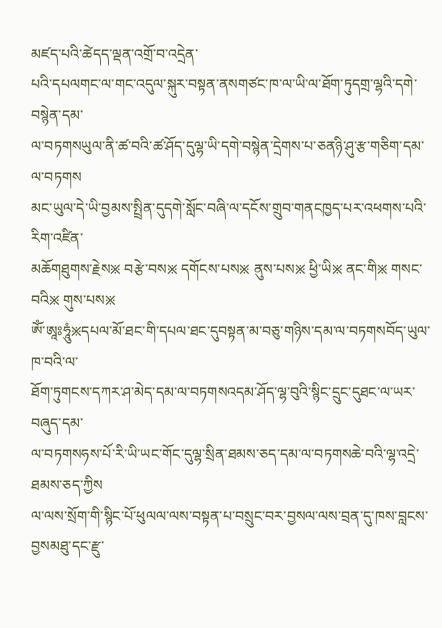མཛད་པའི་ཚེདད་ལྡན་འགྲོ་བ་འདྲེན་
པའི་དཔལགང་ལ་གང་འདུལ་སྐུར་བསྟན་ནསགཙང་ཁ་ལ་ཡི་ལ་ཐོག་ཏུདགྲ་ལྷའི་དགེ་བསྙེན་དམ་
ལ་བཏགསཡུལ་ནི་ཚ་བའི་ཚ་ཤོད་དུལྷ་ཡི་དགེ་བསྙེན་དྲེགས་པ་ཅནཉི་ཤུ་རྩ་གཅིག་དམ་ལ་བཏགས
མང་ཡུལ་དེ་ཡི་བྱམས་སྤྲིན་དུདགེ་སློང་བཞི་ལ་དངོས་གྲུབ་གནངཁྱད་པར་འཕགས་པའི་རིག་འཛིན་
མཆོགཐུགས་རྗེས྿ བརྩེ་བས྿ དགོངས་པས྿ ནུས་པས྿ ཕྱི་ཡི྿ ནང་གི྿ གསང་བའི྿ གུས་པས྿
ཨོཾ་ཨཱཿཧཱུཾ྿དཔལ་མོ་ཐང་གི་དཔལ་ཐང་དུབསྟན་མ་བཅུ་གཉིས་དམ་ལ་བཏགསབོད་ཡུལ་ཁ་བའི་ལ་
ཐོག་ཏུགངས་དཀར་ཤ་མེད་དམ་ལ་བཏགསའདམ་ཤོད་ལྷ་བུའི་སྙིང་དྲུང་དུཐང་ལ་ཡར་བཞུད་དམ་
ལ་བཏགསཧས་པོ་རི་ཡི་ཡང་གོང་དུལྷ་སྲིན་ཐམས་ཅད་དམ་ལ་བཏགསཆེ་བའི་ལྷ་འདྲེ་ཐམས་ཅད་ཀྱིས
ལ་ལས་སྲོག་གི་སྙིང་པོ་ཕུལལ་ལས་བསྟན་པ་བསྲུང་བར་བྱསལ་ལས་བྲན་དུ་ཁས་བླངས་བྱསམཐུ་དང་རྫུ་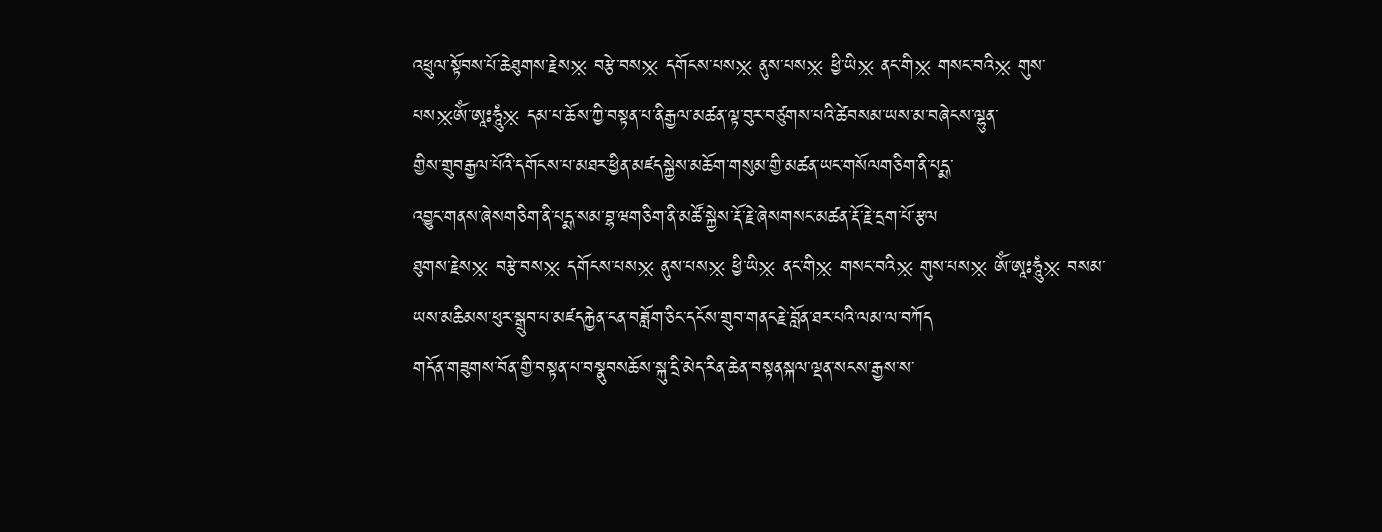འཕྲུལ་སྟོབས་པོ་ཆེཐུགས་རྗེས྿ བརྩེ་བས྿ དགོངས་པས྿ ནུས་པས྿ ཕྱི་ཡི྿ ནང་གི྿ གསང་བའི྿ གུས་
པས྿ཨོཾ་ཨཱཿཧཱུཾ྿ དམ་པ་ཆོས་ཀྱི་བསྟན་པ་ནིརྒྱལ་མཚན་ལྟ་བུར་བཙུགས་པའི་ཚེབསམ་ཡས་མ་བཞེངས་ལྷུན་
གྱིས་གྲུབརྒྱལ་པོའི་དགོངས་པ་མཐར་ཕྱིན་མཛདསྐྱེས་མཆོག་གསུམ་གྱི་མཚན་ཡང་གསོལགཅིག་ནི་པདྨ་
འབྱུང་གནས་ཞེསགཅིག་ནི་པདྨ་སམ་བྷ་ཝགཅིག་ནི་མཚོ་སྐྱེས་རྡོ་རྗེ་ཞེསགསང་མཚན་རྡོ་རྗེ་དྲག་པོ་རྩལ
ཐུགས་རྗེས྿ བརྩེ་བས྿ དགོངས་པས྿ ནུས་པས྿ ཕྱི་ཡི྿ ནང་གི྿ གསང་བའི྿ གུས་པས྿ ཨོཾ་ཨཱཿཧཱུཾ྿ བསམ་
ཡས་མཆིམས་ཕུར་སྒྲུབ་པ་མཛདརྐྱེན་ངན་བཟློག་ཅིང་དངོས་གྲུབ་གནངརྗེ་བློན་ཐར་པའི་ལམ་ལ་བཀོད
གདོན་གཟུགས་བོན་གྱི་བསྟན་པ་བསྣུབསཆོས་སྐུ་དྲི་མེད་རིན་ཆེན་བསྟནསྐལ་ལྡན་སངས་རྒྱས་ས་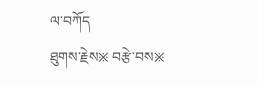ལ་བཀོད
ཐུགས་རྗེས྿ བརྩེ་བས྿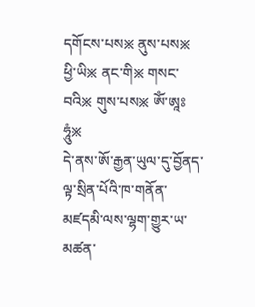དགོངས་པས྿ ནུས་པས྿ ཕྱི་ཡི྿ ནང་གི྿ གསང་བའི྿ གུས་པས྿ ཨོཾ་ཨཱཿཧཱུཾ྿
དེ་ནས་ཨོ་རྒྱན་ཡུལ་དུ་བྱོནད་ལྟ་སྲིན་པོའི་ཁ་གནོན་མཛདམི་ལས་ལྷག་གྱུར་ཡ་མཚན་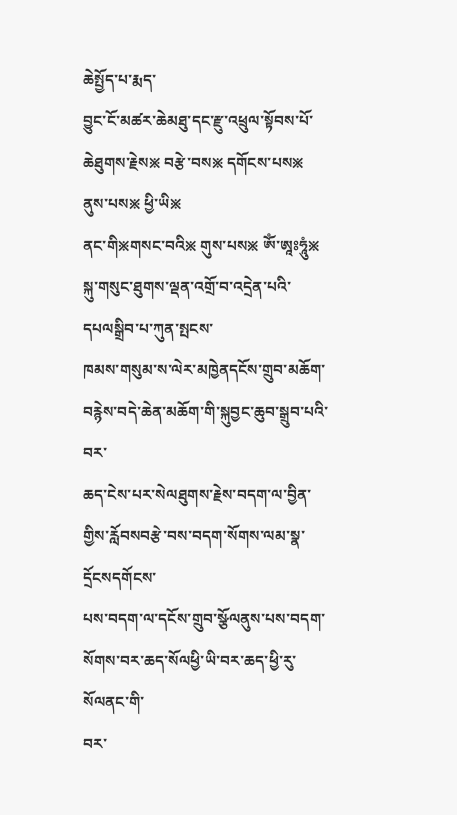ཆེསྤྱོད་པ་རྨད་
བྱུང་ངོ་མཚར་ཆེམཐུ་དང་རྫུ་འཕྲུལ་སྟོབས་པོ་ཆེཐུགས་རྗེས྿ བརྩེ་བས྿ དགོངས་པས྿ ནུས་པས྿ ཕྱི་ཡི྿
ནང་གི྿གསང་བའི྿ གུས་པས྿ ཨོཾ་ཨཱཿཧཱུཾ྿ སྐུ་གསུང་ཐུགས་ལྡན་འགྲོ་བ་འདྲེན་པའི་དཔལསྒྲིབ་པ་ཀུན་སྤངས་
ཁམས་གསུམ་ས་ལེར་མཁྱེནདངོས་གྲུབ་མཆོག་བརྙེས་བདེ་ཆེན་མཆོག་གི་སྐུབྱང་ཆུབ་སྒྲུབ་པའི་བར་
ཆད་ངེས་པར་སེལཐུགས་རྗེས་བདག་ལ་བྱིན་གྱིས་རློབསབརྩེ་བས་བདག་སོགས་ལམ་སྣ་དྲོངསདགོངས་
པས་བདག་ལ་དངོས་གྲུབ་སྩོལནུས་པས་བདག་སོགས་བར་ཆད་སོལཕྱི་ཡི་བར་ཆད་ཕྱི་རུ་སོལནང་གི་
བར་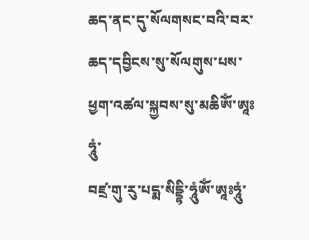ཆད་ནང་དུ་སོལགསང་བའི་བར་ཆད་དབྱིངས་སུ་སོལགུས་པས་ཕྱག་འཚལ་སྐྱབས་སུ་མཆིཨོཾ་ཨཱཿཧཱུཾ་
བཛྲ་གུ་རུ་པདྨ་སིདྡྷི་ཧཱུཾཨོཾ་ཨཱཿཧཱུཾ་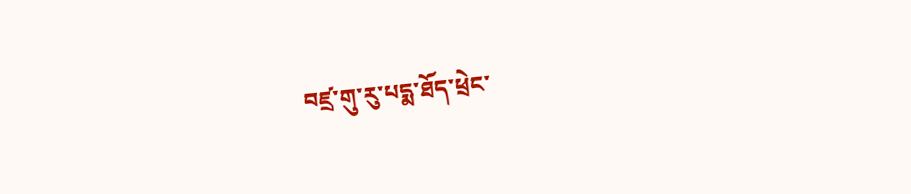བཛྲ་གུ་རུ་པདྨ་ཐོད་ཕྲེང་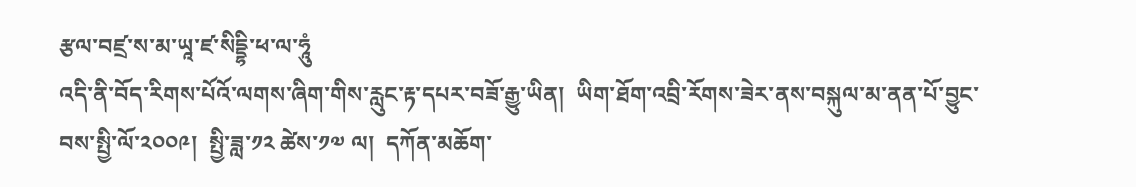རྩལ་བཛྲ་ས་མ་ཡཱ་ཛ་སིདྡྷི་ཕ་ལ་ཧཱུཾ
འདི་ནི་བོད་རིགས་པོའོ་ལགས་ཞིག་གིས་རླུང་རྟ་དཔར་བཟོ་རྒྱུ་ཡིན།  ཡིག་ཐོག་འབྲི་རོགས་ཟེར་ནས་བསྐུལ་མ་ནན་པོ་བྱུང་
བས་སྤྱི་ལོ་༢༠༠༩།  སྤྱི་ཟླ་༡༢ ཚེས་༡༧ ལ།  དཀོན་མཆོག་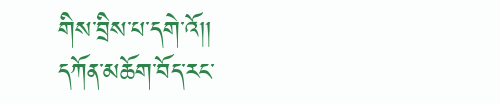གིས་བྲིས་པ་དགེ་འོ།།
དཀོན་མཆོག་བོད་རང་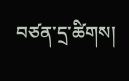བཙན་དྲ་ཚིགས།